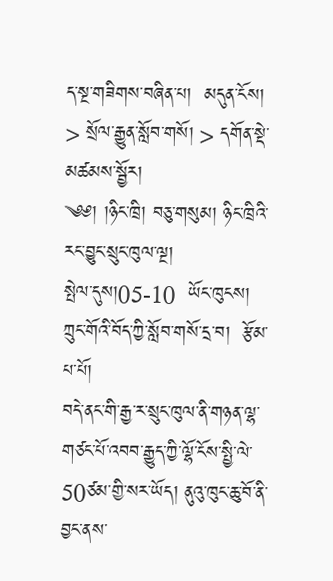ད་སྔ་གཟིགས་བཞིན་པ།  མདུན་ངོས། > སྲོལ་རྒྱུན་སློབ་གསོ། > དགོན་སྡེ་མཚམས་སྦྱོར།
༄༅། །ཉིང་ཁྲི། བཅུ་གསུམ། ཉིང་ཁྲིའི་རང་བྱུང་སྲུང་ཁུལ་ལྔ།
སྤེལ་དུས།05-10  ཡོང་ཁུངས། ཀྲུང་གོའི་བོད་ཀྱི་སློབ་གསོ་དྲ་བ།  རྩོམ་པ་པོ།
བདེ་ནང་གི་རྒྱ་ར་སྲུང་ཁུལ་ནི་གཉན་ལྷ་གཙང་པོ་འབབ་རྒྱུད་ཀྱི་ལྷོ་ངོས་སྤྱི་ལེ་50ཙམ་གྱི་སར་ཡོད། ནུའུ་ཁུང་ཆུ་བོ་ནི་བྱང་ནས་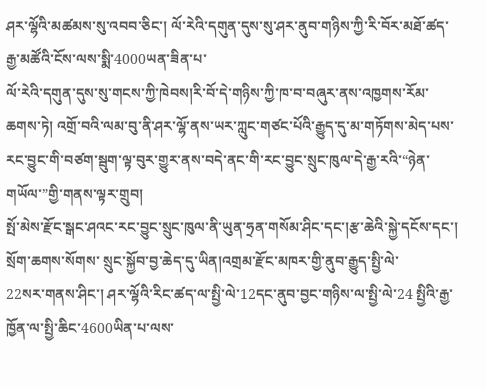ཤར་ལྷོའི་མཚམས་སུ་འབབ་ཅིང་། ལོ་རེའི་དགུན་དུས་སུ་ཤར་ནུབ་གཉིས་ཀྱི་རི་བོར་མཐོ་ཚད་རྒྱ་མཚོའི་ངོས་ལས་སྨི་4000ཡན་ཟིན་པ་
ལོ་རེའི་དགུན་དུས་སུ་གངས་ཀྱི་ཁེབས།རི་བོ་དེ་གཉིས་ཀྱི་ཁ་བ་བཞུར་ནས་འཁྱགས་རོམ་ཆགས་ཏེ། འགྲོ་བའི་ལམ་བུ་ནི་ཤར་ལྷོ་ནས་ཡར་ཀླུང་གཙང་པོའི་རྒྱུད་དུ་མ་གཏོགས་མེད་པས་རང་བྱུང་གི་བཙག་སྦུག་ལྟ་བུར་གྱུར་ནས་བདེ་ནང་གི་རང་བྱུང་སྲུང་ཁུལ་དེ་རྒྱ་རའི་“ཉེན་གཡོལ་”གྱི་གནས་ལྟར་གྲུབ།
སྤོ་མེས་རྫོང་སྒང་ཤའང་རང་བྱུང་སྲུང་ཁུལ་ནི་ཡུན་ཧྲན་གསོམ་ཤིང་དང་།རྩ་ཆེའི་སྐྱེ་དངོས་དང་། སྲོག་ཆགས་སོགས་ སྲུང་སྐྱོབ་བྱ་ཆེད་དུ་ཡིན།འགྲམ་རྫོང་མཁར་གྱི་ནུབ་རྒྱུད་སྤྱི་ལེ་
22སར་གནས་ཤིང་། ཤར་ལྷོའི་རིང་ཚད་ལ་སྤྱི་ལེ་12དང་ནུབ་བྱང་གཉིས་ལ་སྤྱི་ལེ་24 སྤྱིའི་རྒྱ་ཁྱོན་ལ་སྤྱི་ཆིང་4600ཡིན་པ་ལས་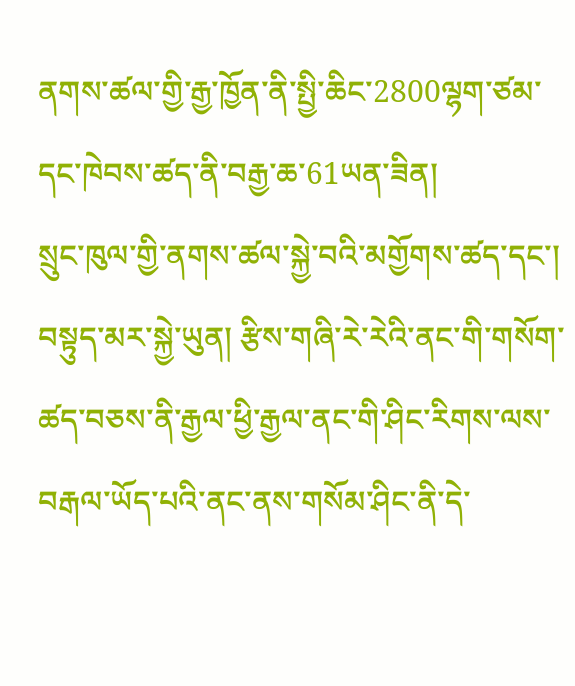ནགས་ཚལ་གྱི་རྒྱ་ཁྱོན་ནི་སྤྱི་ཆིང་2800ལྷག་ཙམ་དང་ཁེབས་ཚད་ནི་བརྒྱ་ཆ་61ཡན་ཟིན།
སྲུང་ཁུལ་གྱི་ནགས་ཚལ་སྐྱེ་བའི་མགྱོགས་ཚད་དང་། བསྟུད་མར་སྐྱེ་ཡུན། རྩིས་གཞི་རེ་རེའི་ནང་གི་གསོག་ཚད་བཅས་ནི་རྒྱལ་ཕྱི་རྒྱལ་ནང་གི་ཤིང་རིགས་ལས་བརྒལ་ཡོད་པའི་ནང་ནས་གསོམ་ཤིང་ནི་དེ་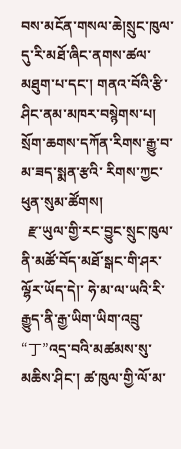བས་མངོན་གསལ་ཆེ།སྲུང་ཁུལ་དུ་རི་མཐོ་ཞིང་ནགས་ཚལ་མཐུག་པ་དང་། གནའ་བོའི་རྩི་ཤིང་ནམ་མཁར་བསྙེགས་པ། སྲོག་ཆགས་དཀོན་རིགས་རྒྱུ་བ་མ་ཟད་སྨན་རྩའི་ རིགས་ཀྱང་ཕུན་སུམ་ཚོགས།
  རྫ་ཡུལ་གྱི་རང་བྱུང་སྲུང་ཁུལ་ནི་མཚོ་བོད་མཐོ་སྒང་གི་ཤར་ལྷོར་ཡོད་དེ།་ ཧེ་མ་ལ་ཡའི་རི་རྒྱུད་ནི་རྒྱ་ཡིག་ཡིག་འབྲུ་ “丁”འདྲ་བའི་མཚམས་སུ་མཆིས་ཤིང་། ཚ་ཁུལ་གྱི་ལོ་མ་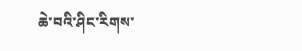ཆེ་བའི་ཤིང་རིགས་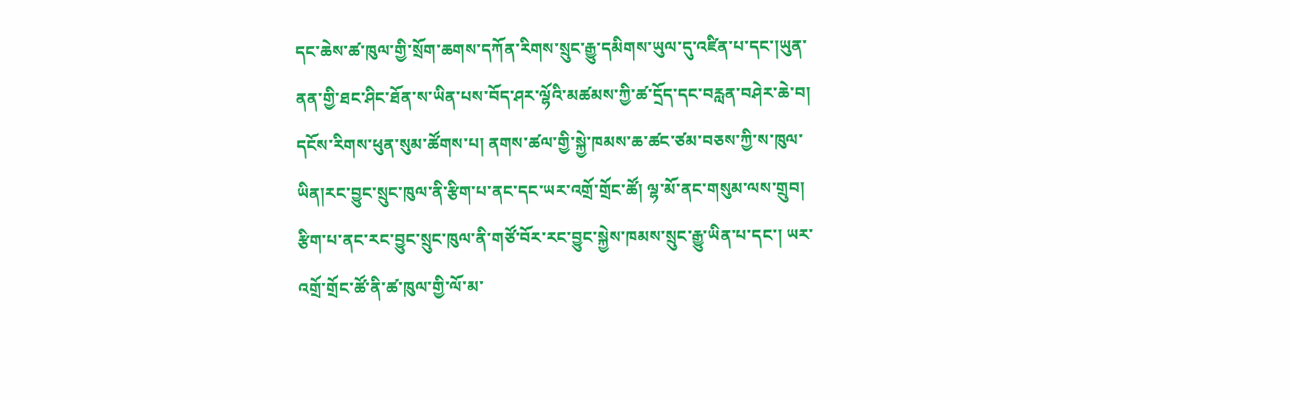དང་ཆེས་ཚ་ཁུལ་གྱི་སྲོག་ཆགས་དཀོན་རིགས་སྲུང་རྒྱུ་དམིགས་ཡུལ་དུ་འཛིན་པ་དང་།ཡུན་ནན་གྱི་ཐང་ཤིང་ཐོན་ས་ཡིན་པས་བོད་ཤར་ལྷོའི་མཚམས་ཀྱི་ཚ་དྲོད་དང་བརླན་བཤེར་ཆེ་བ། དངོས་རིགས་ཕུན་སུམ་ཚོགས་པ། ནགས་ཚལ་གྱི་སྐྱེ་ཁམས་ཆ་ཚང་ཙམ་བཅས་ཀྱི་ས་ཁུལ་ཡིན།རང་བྱུང་སྲུང་ཁུལ་ནི་རྩིག་པ་ནང་དང་ཡར་འགྲོ་གྲོང་ཚོ། ལྷ་མོ་ནང་གསུམ་ལས་གྲུབ། རྩིག་པ་ནང་རང་བྱུང་སྲུང་ཁུལ་ནི་གཙོ་བོར་རང་བྱུང་སྐྱེས་ཁམས་སྲུང་རྒྱུ་ཡིན་པ་དང་། ཡར་འགྲོ་གྲོང་ཚོ་ནི་ཚ་ཁུལ་གྱི་ལོ་མ་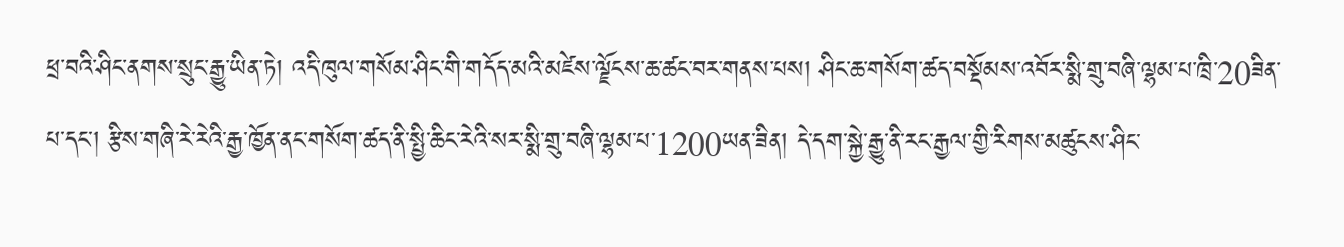ཕྲ་བའི་ཤིང་ནགས་སྲུང་རྒྱུ་ཡིན་ཏེ། འདི་ཁུལ་གསོམ་ཤིང་གི་གདོད་མའི་མཛེས་ལྗོངས་ཆ་ཚང་བར་གནས་པས། ཤིང་ཆ་གསོག་ཚད་བསྡོམས་འབོར་སྨི་གྲུ་བཞི་ལྷམ་པ་ཁྲི་20ཟིན་པ་དང་། རྩིས་གཞི་རེ་རེའི་རྒྱ་ཁྱོན་ནང་གསོག་ཚད་ནི་སྤྱི་ཆིང་རེའི་སར་སྨི་གྲུ་བཞི་ལྷམ་པ་1200ཡན་ཟིན། དེ་དག་སྐྱེ་རྒྱུ་ནི་རང་རྒྱལ་གྱི་རིགས་མཚུངས་ཤིང་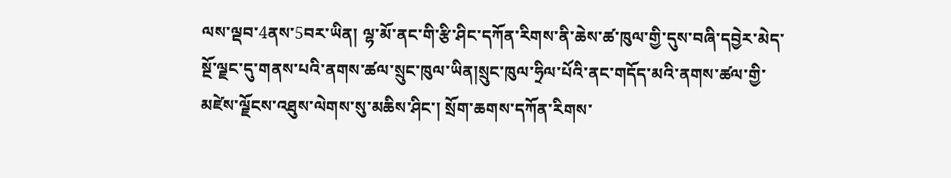ལས་ལྡབ་4ནས་5བར་ཡིན། ལྷ་མོ་ནང་གི་རྩི་ཤིང་དཀོན་རིགས་ནི་ཆེས་ཚ་ཁུལ་གྱི་དུས་བཞི་དབྱེར་མེད་སྔོ་ལྗང་དུ་གནས་པའི་ནགས་ཚལ་སྲུང་ཁུལ་ཡིན།སྲུང་ཁུལ་ཧྲིལ་པོའི་ནང་གདོད་མའི་ནགས་ཚལ་གྱི་མཛེས་ལྗོངས་འཐུས་ལེགས་སུ་མཆིས་ཤིང་། སྲོག་ཆགས་དཀོན་རིགས་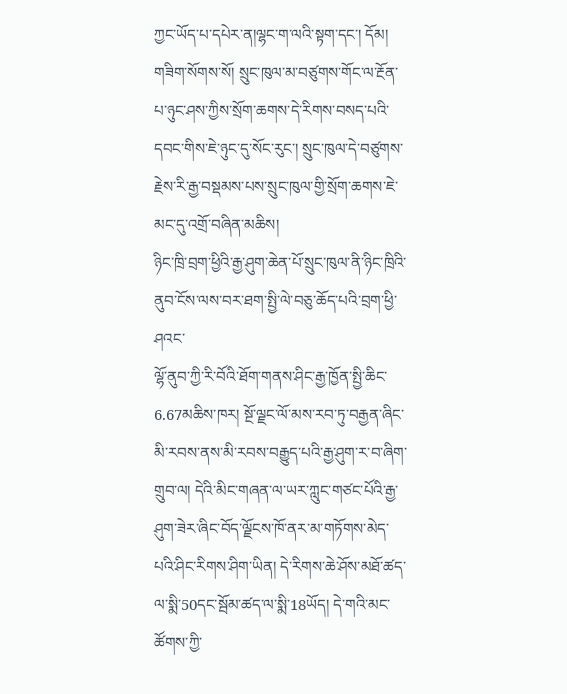ཀྱང་ཡོད་པ་དཔེར་ན།ལྷང་ག་ལའི་སྟག་དང་། དོམ། གཟིག་སོགས་སོ། སྲུང་ཁུལ་མ་བཙུགས་གོང་ལ་རྔོན་པ་ཉུང་ཤས་ཀྱིས་སྲོག་ཆགས་དེ་རིགས་བསད་པའི་དབང་གིས་ཇེ་ཉུང་དུ་སོང་རུང་། སྲུང་ཁུལ་དེ་བཙུགས་རྗེས་རི་རྒྱ་བསྡམས་པས་སྲུང་ཁུལ་གྱི་སྲོག་ཆགས་ཇེ་མང་དུ་འགྲོ་བཞིན་མཆིས།
ཉིང་ཁྲི་བྲག་ཕྱིའི་རྒྱ་ཤུག་ཆེན་པོ་སྲུང་ཁུལ་ནི་ཉིང་ཁྲིའི་ནུབ་ངོས་ལས་བར་ཐག་སྤྱི་ལེ་བཅུ་ཆོད་པའི་བྲག་ཕྱི་ཤའང་
ལྷོ་ནུབ་ཀྱི་རི་བོའི་ཐོག་གནས་ཤིང་རྒྱ་ཁྱོན་སྤྱི་ཆིང་6.67མཆིས་ཁར། སྔོ་ལྗང་ལོ་མས་རབ་ཏུ་བརྒྱན་ཞིང་མི་རབས་ནས་མི་རབས་བརྒྱུད་པའི་རྒྱ་ཤུག་ར་བ་ཞིག་གྲུབ་ལ། དེའི་མིང་གཞན་ལ་ཡར་ཀླུང་གཙང་པོའི་རྒྱ་ཤུག་ཟེར་ཞིང་བོད་ལྗོངས་ཁོ་ནར་མ་གཏོགས་མེད་པའི་ཤིང་རིགས་ཤིག་ཡིན། དེ་རིགས་ཆེ་ཤོས་མཐོ་ཚད་ལ་སྨི་50དང་སྦོམ་ཚད་ལ་སྨི་18ཡོད། དེ་གའི་མང་ཚོགས་ཀྱི་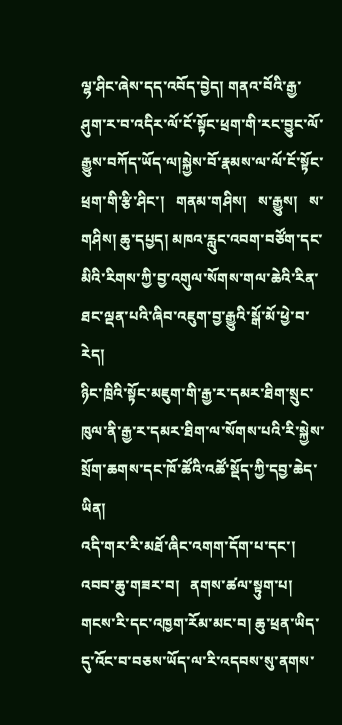ལྷ་ཤིང་ཞེས་དད་འབོད་བྱེད། གནའ་བོའི་རྒྱ་ཤུག་ར་བ་འདིར་ལོ་ངོ་སྟོང་ཕྲག་གི་རང་བྱུང་ལོ་རྒྱུས་བཀོད་ཡོད་ལ།སྐྱེས་བོ་རྣམས་ལ་ལོ་ངོ་སྟོང་ཕྲག་གི་རྩི་ཤིང་།   གནམ་གཤིས།   ས་རྒྱུས།   ས་གཤིས། ཆུ་དཔྱད། མཁའ་རླུང་འབག་བཙོག་དང་མིའི་རིགས་ཀྱི་བྱ་འགུལ་སོགས་གལ་ཆེའི་རིན་ཐང་ལྡན་པའི་ཞིབ་འཇུག་བྱ་རྒྱུའི་སྒོ་མོ་ཕྱེ་བ་རེད།
ཉིང་ཁྲིའི་སྟོང་མཇུག་གི་རྒྱ་ར་དམར་ཐིག་སྲུང་ཁུལ་ནི་རྒྱ་ར་དམར་ཐིག་ལ་སོགས་པའི་རི་སྐྱེས་སྲོག་ཆགས་དང་ཁོ་ཚོའི་འཚོ་སྡོད་ཀྱི་དབྱ་ཆེད་ཡིན།
འདི་གར་རི་མཐོ་ཞིང་འགག་དོག་པ་དང་། འབབ་ཆུ་གཟར་བ།   ནགས་ཚལ་སྟུག་པ། གངས་རི་དང་འཁྱག་རོམ་མང་བ། ཆུ་ཕྲན་ཡིད་དུ་འོང་བ་བཅས་ཡོད་ལ་རི་འདབས་སུ་ནགས་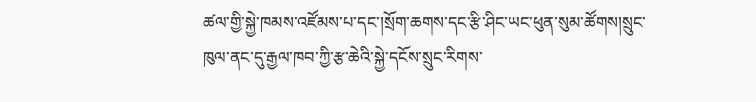ཚལ་གྱི་སྐྱེ་ཁམས་འཛོམས་པ་དང་།སྲོག་ཆགས་དང་རྩི་ཤིང་ཡང་ཕུན་སུམ་ཚོགས།སྲུང་ཁུལ་ནང་དུ་རྒྱལ་ཁབ་ཀྱི་རྩ་ཆེའི་སྐྱེ་དངོས་སྲུང་རིགས་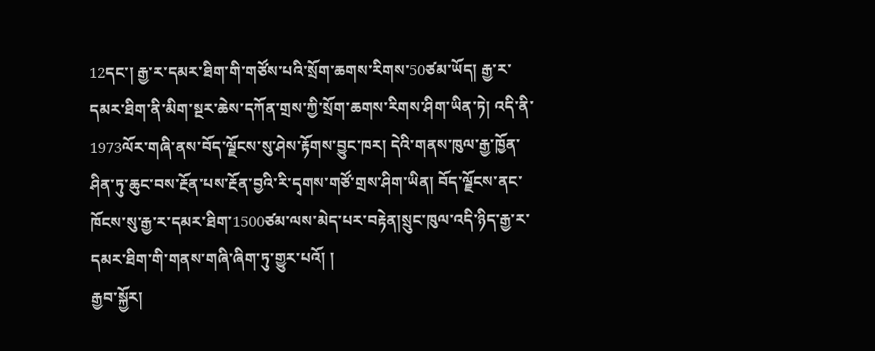12དང་། རྒྱ་ར་དམར་ཐིག་གི་གཙོས་པའི་སྲོག་ཆགས་རིགས་50ཙམ་ཡོད། རྒྱ་ར་དམར་ཐིག་ནི་མིག་སྔར་ཆེས་དཀོན་གྲས་ཀྱི་སྲོག་ཆགས་རིགས་ཤིག་ཡིན་ཏེ། འདི་ནི་1973ལོར་གཞི་ནས་བོད་ལྗོངས་སུ་ཤེས་རྟོགས་བྱུང་ཁར། དེའི་གནས་ཁུལ་རྒྱ་ཁྱོན་ཤིན་ཏུ་ཆུང་བས་རྔོན་པས་རྔོན་བྱའི་རི་དྭགས་གཙོ་གྲས་ཤིག་ཡིན། བོད་ལྗོངས་ནང་ཁོངས་སུ་རྒྱ་ར་དམར་ཐིག་1500ཙམ་ལས་མེད་པར་བརྟེན།སྲུང་ཁུལ་འདི་ཉིད་རྒྱ་ར་དམར་ཐིག་གི་གནས་གཞི་ཞིག་ཏུ་གྱུར་པའོ། །
རྒྱབ་སྐྱོར།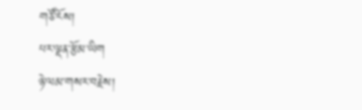གཙོ་ངོས།
པར་ལྡན་རྩོམ་ཡིག
ཉེ་ལམ་གསར་བརྗེས།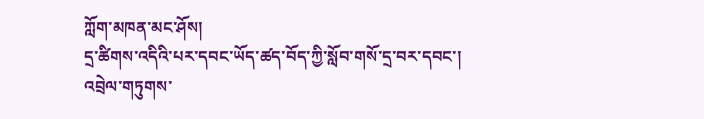ཀློག་མཁན་མང་ཤོས།
དྲ་ཚིགས་འདིའི་པར་དབང་ཡོད་ཚད་བོད་ཀྱི་སློབ་གསོ་དྲ་བར་དབང་།
འབྲེལ་གཏུགས་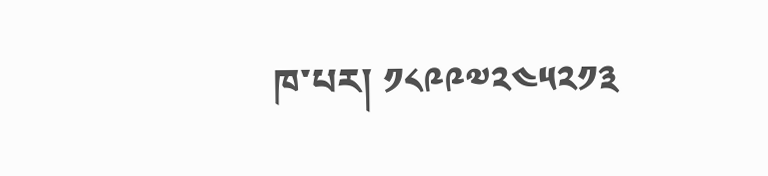ཁ་པར། ༡༨༩༩༧༢༤༥༢༡༣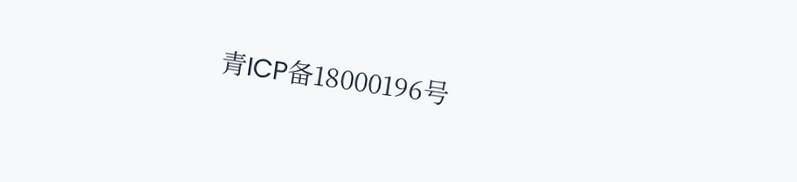青ICP备18000196号